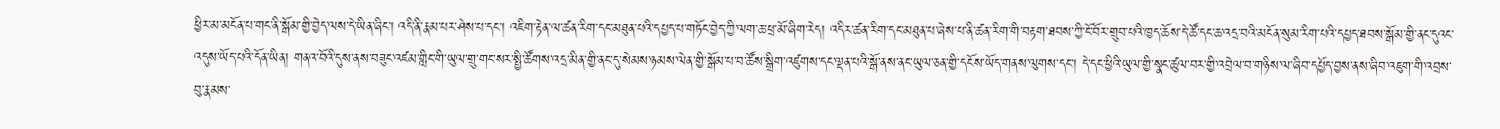ཕྱིར་མ་མངོན་པ་གང་ནི་སྒོམ་གྱི་བྱེད་ལས་དེ་ཡིན་ཞིང་། འདི་ནི་རྣམ་པར་ཤེས་པ་དང་། འཇིག་རྟེན་ལ་ཚན་རིག་དང་མཐུན་པའི་དཔྱད་པ་གཏོང་བྱེད་ཀྱི་ལག་ཆ་ཕྲ་མོ་ཞིག་རེད། འདིར་ཚན་རིག་དང་མཐུན་པ་ཞེས་པ་ནི་ཚན་རིག་གི་བརྟག་ཐབས་ཀྱི་ངོ་བོར་གྲུབ་པའི་ཁྱད་ཆོས་དེ་ཚོ་དང་ཆ་འདྲ་བའི་མངོན་སུམ་རིག་པའི་དཔྱད་ཐབས་སྒོམ་གྱི་ནང་དུའང་འདུས་ཡོད་པའི་དོན་ཡིན། གནའ་བོའི་དུས་ནས་བཟུང་འཛམ་གླིང་གི་ཡུལ་གྲུ་གང་སར་སྤྱི་ཚོགས་འདྲ་མིན་གྱི་ནང་དུ་སེམས་ཉམས་ལེན་གྱི་སྒོམ་པ་བ་ཚོས་སྒྲིག་འཛུགས་དང་ལྡན་པའི་སྒོ་ནས་ནང་ཡུལ་ཅན་གྱི་དངོས་ཡོད་གནས་ལུགས་དང་། དེ་དང་ཕྱིའི་ཡུལ་གྱི་སྣང་ཚུལ་བར་གྱི་འབྲེལ་བ་གཉིས་ལ་ཞིབ་དཔྱོད་བྱས་ནས་ཞིབ་འཇུག་གི་འབྲས་བུ་རྣམས་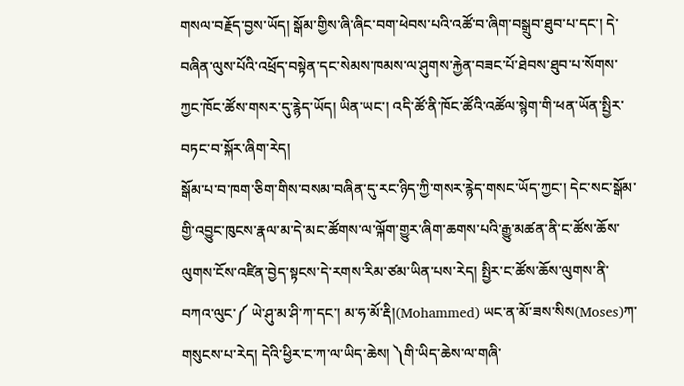གསལ་བརྗོད་བྱས་ཡོད། སྒོམ་གྱིས་ཞི་ཞིང་བག་ཕེབས་པའི་འཚོ་བ་ཞིག་བསྒྲུབ་ཐུབ་པ་དང་། དེ་བཞིན་ལུས་པོའི་འཕྲོད་བསྟེན་དང་སེམས་ཁམས་ལ་ཤུགས་རྐྱེན་བཟང་པོ་ཐེབས་ཐུབ་པ་སོགས་ཀྱང་ཁོང་ཚོས་གསར་དུ་རྙེད་ཡོད། ཡིན་ཡང་། འདི་ཚོ་ནི་ཁོང་ཚོའི་འཚོལ་སྙེག་གི་ཕན་ཡོན་སྤྱིར་བཏང་བ་སྐོར་ཞིག་རེད།
སྒོམ་པ་བ་ཁག་ཅིག་གིས་བསམ་བཞིན་དུ་རང་ཉིད་ཀྱི་གསར་རྙེད་གསང་ཡོད་ཀྱང་། དེང་སང་སྒོམ་གྱི་འབྱུང་ཁུངས་རྣལ་མ་དེ་མང་ཚོགས་ལ་ལྐོག་གྱུར་ཞིག་ཆགས་པའི་རྒྱུ་མཚན་ནི་ང་ཚོས་ཆོས་ལུགས་ངོས་འཛིན་བྱེད་སྟངས་དེ་རགས་རིམ་ཙམ་ཡིན་པས་རེད། སྤྱིར་ང་ཚོས་ཆོས་ལུགས་ནི་བཀའ་ལུང་༼ ཡེ་ཤུ་མ་ཤི་ཀ་དང་། མ་ཧ་མོ་རྡི།(Mohammed) ཡང་ན་མོ་ཟས་སིས(Moses)ཀ་གསུངས་པ་རེད། དེའི་ཕྱིར་ང་ཀ་ལ་ཡིད་ཆེས། ༽གི་ཡིད་ཆེས་ལ་གཞི་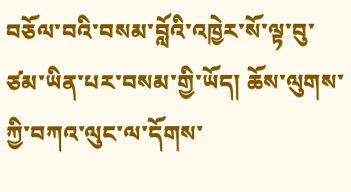བཅོལ་བའི་བསམ་བློའི་འཁྱེར་སོ་ལྟ་བུ་ཙམ་ཡིན་པར་བསམ་གྱི་ཡོད། ཆོས་ལུགས་ཀྱི་བཀའ་ལུང་ལ་དོགས་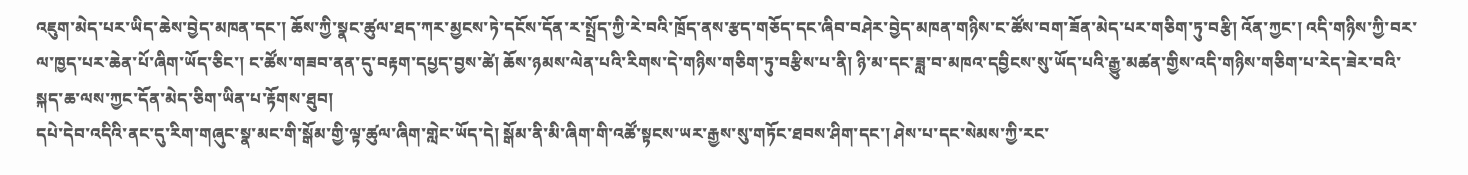འཇུག་མེད་པར་ཡིད་ཆེས་བྱེད་མཁན་དང་། ཆོས་ཀྱི་སྣང་ཚུལ་ཐད་ཀར་མྱངས་ཏེ་དངོས་དོན་ར་སྤྲོད་ཀྱི་རེ་བའི་ཁྲོད་ནས་རྩད་གཅོད་དང་ཞིབ་བཤེར་བྱེད་མཁན་གཉིས་ང་ཚོས་བག་ཟོན་མེད་པར་གཅིག་ཏུ་བརྩི། འོན་ཀྱང་། འདི་གཉིས་ཀྱི་བར་ལ་ཁྱད་པར་ཆེན་པོ་ཞིག་ཡོད་ཅིང་། ང་ཚོས་གཟབ་ནན་དུ་བརྟག་དཔྱད་བྱས་ཚེ། ཆོས་ཉམས་ལེན་པའི་རིགས་དེ་གཉིས་གཅིག་ཏུ་བརྩིས་པ་ནི། ཉི་མ་དང་ཟླ་བ་མཁའ་དབྱིངས་སུ་ཡོད་པའི་རྒྱུ་མཚན་གྱིས་འདི་གཉིས་གཅིག་པ་རེད་ཟེར་བའི་སྐད་ཆ་ལས་ཀྱང་དོན་མེད་ཅིག་ཡིན་པ་རྟོགས་ཐུབ།
དཔེ་དེབ་འདིའི་ནང་དུ་རིག་གཞུང་སྣ་མང་གི་སྒོམ་གྱི་ལྟ་ཚུལ་ཞིག་གླེང་ཡོད་དེ། སྒོམ་ནི་མི་ཞིག་གི་འཚོ་སྟངས་ཡར་རྒྱས་སུ་གཏོང་ཐབས་ཤིག་དང་། ཤེས་པ་དང་སེམས་ཀྱི་རང་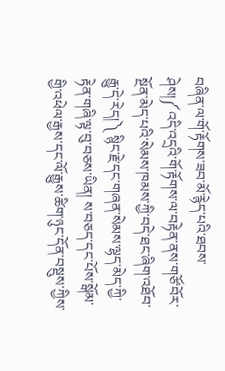བཞིན་ལ་གོ་རྟོགས་ཟབ་མོ་རྙེད་པའི་ཐབས་ཤེས།༼འདི་འདྲའི་གོ་རྟོགས་ལ་བརྟེན་ནས་གཙོ་བོར་སྔོན་མེད་པའི་སེམས་ཁམས་ཀྱི་བདེ་ཐང་ཞིག་འཐོབ་རྒྱུ་དེ་རེད།༽ སྙིང་རྗེ་དང་གཞན་སེམས་ལྷད་མེད་ཀྱི་རྟེན་གཞི་ལྟ་བུ་བཅས་ཡིན། ས་བཅད་དང་པོས་སྒོམ་གྱི་འཕེལ་རྒྱས་དང་ལོ་རྒྱུས་ཚིག་ཉུང་དོན་བསྡུས་ཀྱིས་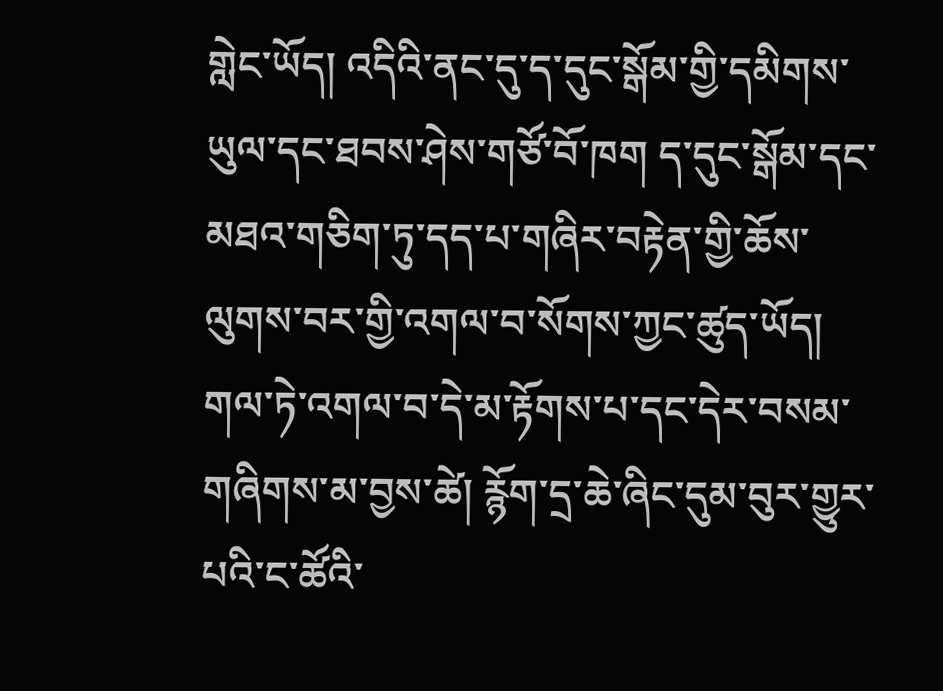གླེང་ཡོད། འདིའི་ནང་དུ་ད་དུང་སྒོམ་གྱི་དམིགས་ཡུལ་དང་ཐབས་ཤེས་གཙོ་བོ་ཁག ད་དུང་སྒོམ་དང་མཐའ་གཅིག་ཏུ་དད་པ་གཞིར་བརྟེན་གྱི་ཆོས་ལུགས་བར་གྱི་འགལ་བ་སོགས་ཀྱང་ཚུད་ཡོད། གལ་ཏེ་འགལ་བ་དེ་མ་རྟོགས་པ་དང་དེར་བསམ་གཞིགས་མ་བྱས་ཚེ། རྙོག་དྲ་ཆེ་ཞིང་དུམ་བུར་གྱུར་པའི་ང་ཚོའི་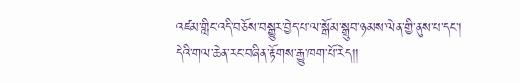འཛམ་གླིང་འདི་བཅོས་བསྒྱུར་བྱེད་པ་ལ་སྒོམ་སྒྲུབ་ཉམས་ལེན་གྱི་ནུས་པ་དང་། དེའི་གལ་ཆེན་རང་བཞིན་རྟོགས་རྒྱུ་ཁག་པོ་རེད།།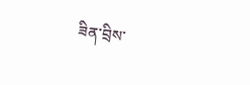ཟིན་བྲིས་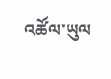འཚོལ་ཡུལ